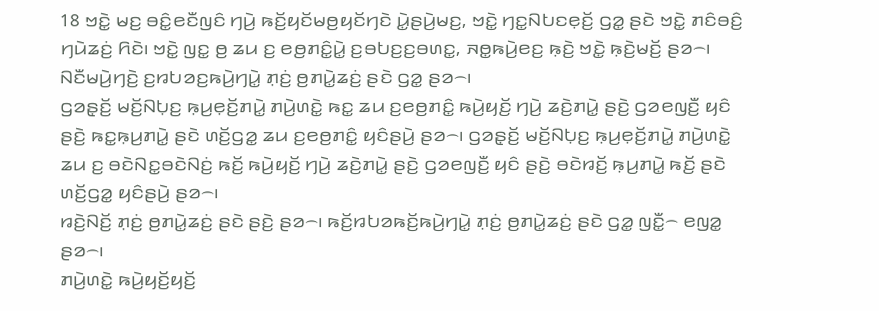18 ꤠꤢꤧ꤭ ꤗꤢ꤬ ꤋꤢꤨ꤭ꤕꤢꤪꤜꤢꤨ ꤚꤣꤧ꤬ ꤒꤢꤩ꤬ꤟꤢꤩꤗꤥ꤬ꤟꤢꤩꤚꤢꤧ ꤣꤧ꤭ꤔꤣꤧ꤬ꤗꤢ꤬, ꤠꤢꤧ꤭ ꤚꤢ꤭ꤡꤝꤢꤕ꤫ꤢꤩ꤬ ꤞꤤ꤭ ꤔꤢꤧ ꤠꤢꤧ꤭ ꤊꤢꤨꤋꤢꤨ꤬ ꤚꤣꤧꤘꤢꤦ꤬ ꤖꤢꤧ꤯ ꤠꤢꤧ꤭ ꤜꤢ꤭ ꤥ꤬ ꤘꤣ ꤢ꤬ ꤕꤥ꤬ꤊꤢꤨ꤭ꤣꤧ꤭ ꤢ꤬ꤋꤝꤢ꤬ꤢ꤬ꤋꤛꤢ꤭, ꤏꤥ꤭ꤒꤣꤧ꤬ꤕꤢ꤬ ꤒ꤫ꤢꤧ꤬ ꤠꤢꤧ꤭ ꤒ꤫ꤢꤧ꤬ꤗꤢꤩ꤬ ꤔꤤ꤮꤯ ꤡꤢꤪꤗꤣꤧ꤬ꤚꤢꤧ꤬ ꤢ꤬ꤙꤝꤤꤢ꤬ꤒꤣꤧ꤬ꤚꤣꤧ꤭ ꤊ꤫ꤢꤦ꤬ ꤥ꤬ꤊꤣꤧ꤭ꤘꤢꤦ꤬ ꤔꤢꤧ ꤞꤤ꤭ ꤔꤤ꤮꤯
ꤞꤤꤔ꤫ꤢꤩ꤬ ꤗꤢꤩ꤬ꤡꤝ꤫ꤢ꤬ ꤒ꤫ꤣ꤬ꤕ꤫ꤢꤩ꤬ꤊꤣꤧ꤭ ꤊꤣꤧ꤬ꤛꤢꤧ꤭ ꤒꤢ꤭ ꤘꤣ ꤢ꤬ꤕꤥ꤬ꤊꤢꤨ꤭ ꤒꤣꤧ꤬ꤟꤢꤩ꤬ ꤚꤣꤧ꤬ ꤘꤢꤧ꤬ꤊꤣꤧ꤭ ꤔꤢꤧ꤬ ꤞꤤꤕꤜꤢꤪ꤬ ꤟꤢꤨ ꤔꤢꤧ꤬ ꤒꤢ꤭ꤒ꤫ꤣ꤬ꤊꤣꤧ꤭ ꤔꤢꤧ ꤛꤢꤩ꤬ꤞꤤ꤭ ꤘꤣ ꤢ꤬ꤕꤥ꤬ꤊꤢꤨ꤭ ꤟꤢꤨꤔꤣꤧ꤬ ꤔꤤ꤮꤯ ꤞꤤꤔ꤫ꤢꤩ꤬ ꤗꤢꤩ꤬ꤡꤝ꤫ꤢ꤬ ꤒ꤫ꤣ꤬ꤕ꤫ꤢꤩ꤬ꤊꤣꤧ꤭ ꤊꤣꤧ꤬ꤛꤢꤧ꤭ ꤘꤣ ꤢ꤬ ꤋꤢꤧꤡꤢ꤭ꤋꤢꤧꤡꤢꤦ꤬ ꤒꤢꤩ꤬ ꤒꤣꤧ꤬ꤟꤢꤩ꤬ ꤚꤣꤧ꤬ ꤘꤢꤧ꤬ꤊꤣꤧ꤭ ꤔꤢꤧ꤬ ꤞꤤꤕꤜꤢꤪ꤬ ꤟꤢꤨ ꤔꤢꤧ꤬ ꤋꤢꤧꤙꤢꤩ꤬ ꤒ꤫ꤣ꤬ꤊꤣꤧ꤭ ꤒꤢꤩ꤬ ꤔꤢꤧ ꤛꤢꤩ꤬ꤞꤤ꤭ ꤟꤢꤨꤔꤣꤧ꤬ ꤔꤤ꤮꤯
ꤙꤢꤧ꤬ꤡꤢꤩ꤬ ꤊ꤫ꤢꤦ꤬ ꤥ꤬ꤊꤣꤧ꤭ꤘꤢꤦ꤬ ꤔꤢꤧ ꤔꤢꤧ꤬ ꤔꤤ꤮꤯ ꤒꤢꤩ꤬ꤙꤝꤤꤒꤢꤩ꤬ꤒꤣꤧ꤬ꤚꤣꤧ꤭ ꤊ꤫ꤢꤦ꤬ ꤥ꤬ꤊꤣꤧ꤭ꤘꤢꤦ꤬ ꤔꤢꤧ ꤞꤤ꤭ ꤜꤢꤪ꤭꤮ ꤕꤜꤤ꤭ ꤔꤤ꤮꤯
ꤊꤣꤧ꤬ꤛꤢꤧ꤭ ꤒꤣꤧ꤬ꤟꤢꤩ꤬ꤟꤢꤩ꤬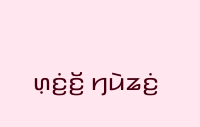ꤛ꤫ꤢꤦ꤬ꤢꤩ꤬ ꤚꤣꤧꤘꤢꤦ꤬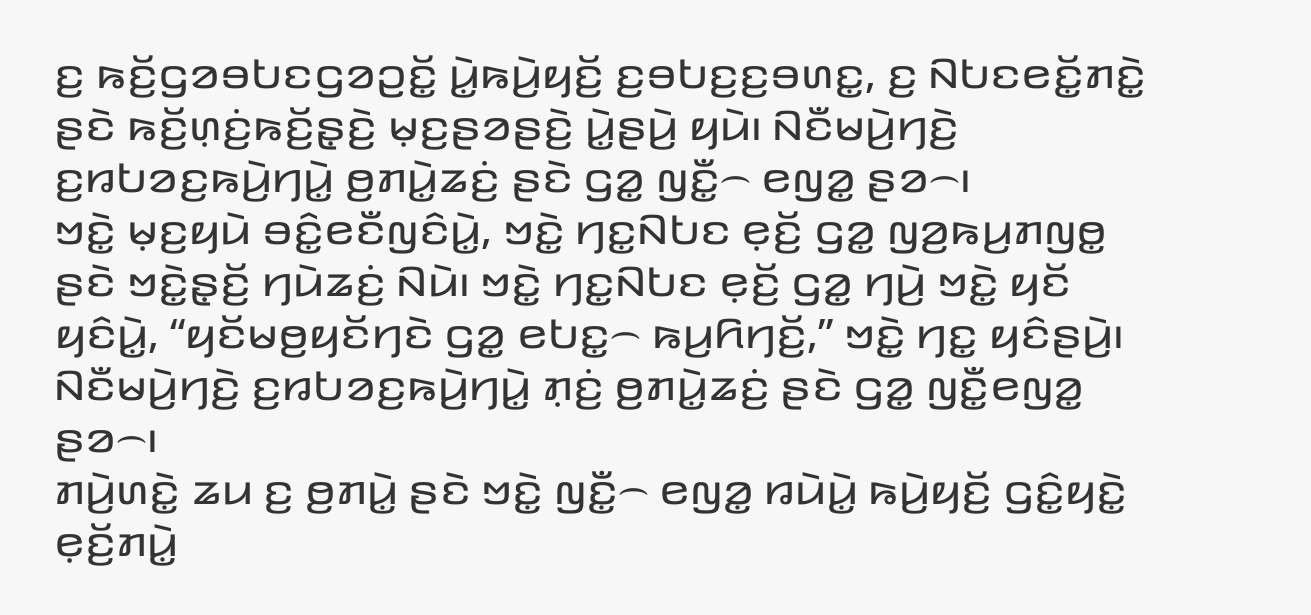ꤢ꤬ ꤒꤢꤩ꤬ꤞꤤꤋꤝꤢꤞꤤꤑꤢꤩ꤭ ꤣꤧ꤭ꤒꤣꤧ꤬ꤟꤢꤩ꤬ ꤢ꤬ꤋꤝꤢ꤬ꤢ꤬ꤋꤛꤢ꤭, ꤢ꤬ ꤡꤝꤢꤕꤢꤩ꤭ꤊꤢꤧ꤭ ꤔꤢꤧ ꤒꤢꤩ꤬ꤛ꤫ꤢꤦ꤬ꤒꤢꤩ꤬ꤔ꤫ꤢꤧ꤬ ꤗ꤫ꤢ꤬ꤔꤤꤔꤢꤧ꤬ ꤣꤧ꤭ꤔꤣꤧ꤬ ꤟꤣꤧ꤯ ꤡꤢꤪꤗꤣꤧ꤬ꤚꤢꤧ꤬ ꤢ꤬ꤙꤝꤤꤢ꤬ꤒꤣꤧ꤬ꤚꤣꤧ꤭ ꤥ꤬ꤊꤣꤧ꤭ꤘꤢꤦ꤬ ꤔꤢꤧ ꤞꤤ꤭ ꤜꤢꤪ꤭꤮ ꤕꤜꤤ꤭ ꤔꤤ꤮꤯
ꤠꤢꤧ꤭ ꤗ꤫ꤢ꤬ꤟꤣꤧ ꤋꤢꤨ꤭ꤕꤢꤪꤜꤢꤨꤣꤧ꤭, ꤠꤢꤧ꤭ ꤚꤢ꤭ꤡꤝꤢ ꤕ꤫ꤢꤩ꤬ ꤞꤤ꤭ ꤜꤤ꤬ꤒꤣ꤬ꤊꤜꤥ꤭ ꤔꤢꤧ ꤠꤢꤧ꤭ꤔ꤫ꤢꤩ꤬ ꤚꤣꤧꤘꤢꤦ꤬ ꤡꤣꤧ꤯ ꤠꤢꤧ꤭ ꤚꤢ꤭ꤡꤝꤢ ꤕ꤫ꤢꤩ꤬ ꤞꤤ꤭ ꤚꤣꤧ꤬ ꤠꤢꤧ꤭ ꤟꤢꤩ ꤟꤢꤨꤣꤧ꤭, “ꤟꤢꤩꤗꤥ꤬ꤟꤢꤩꤚꤢꤧ ꤞꤤ꤭ ꤕꤝꤢ꤭꤮ ꤒꤣ꤬ꤖꤚꤢꤩ꤬,” ꤠꤢꤧ꤭ ꤚꤢ꤭ ꤟꤢꤨꤔꤣꤧ꤬꤯
ꤡꤢꤪꤗꤣꤧ꤬ꤚꤢꤧ꤬ ꤢ꤬ꤙꤝꤤꤢ꤬ꤒꤣꤧ꤬ꤚꤣꤧ꤭ ꤊ꤫ꤢꤦ꤬ ꤥ꤬ꤊꤣꤧ꤭ꤘꤢꤦ꤬ ꤔꤢꤧ ꤞꤤ꤭ ꤜꤢꤪ꤭ꤕꤜꤤ꤭ ꤔꤤ꤮꤯
ꤊꤣꤧ꤬ꤛꤢꤧ꤭ ꤘꤣ ꤢ꤬ ꤥ꤬ꤊꤣꤧ꤭ ꤔꤢꤧ ꤠꤢꤧ꤭ ꤜꤢꤪ꤭꤮ ꤕꤜꤤ꤭ ꤙꤣꤧꤣꤧ꤭ ꤒꤣꤧ꤬ꤟꤢꤩ꤬ ꤞꤢꤨ꤭ꤟꤢꤧ꤭ ꤕ꤫ꤢꤩ꤬ꤊꤣꤧ꤭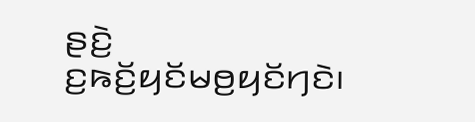ꤔꤢꤧ꤬ ꤢ꤬ꤒꤢꤩ꤬ꤟꤢꤩꤗꤥ꤬ꤟꤢꤩꤚꤢꤧ꤯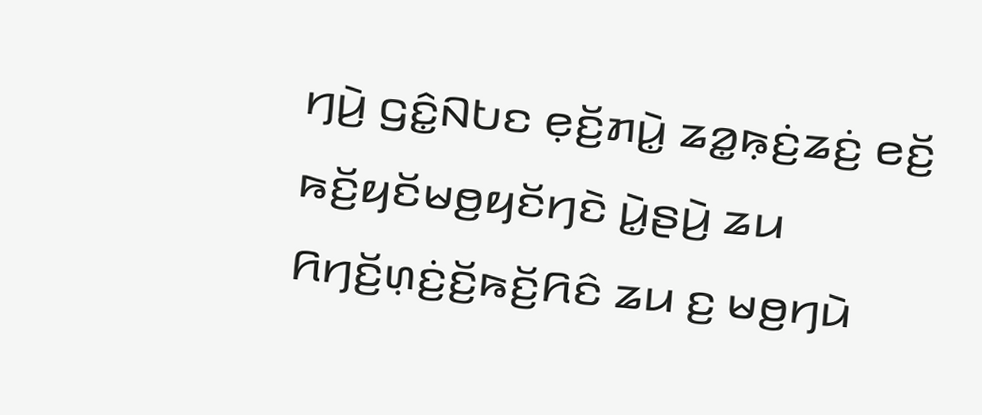ꤚꤣꤧ꤬ ꤞꤢꤨ꤭ꤡꤝꤢ ꤕ꤫ꤢꤩ꤬ꤊꤣꤧ꤭ ꤘꤤ꤭ꤒ꤫ꤢꤦ꤬ꤘꤢꤦ꤬ ꤕꤢꤩ꤬ ꤒꤢꤩ꤬ꤟꤢꤩꤗꤥ꤬ꤟꤢꤩꤚꤢꤧ ꤣꤧ꤭ꤔꤣꤧ꤬ ꤘꤣ ꤖꤚꤢꤩ꤬ꤛ꤫ꤢꤦ꤬ꤢꤩ꤬ꤒꤢꤩ꤬ꤖꤢꤨ ꤘꤣ ꤢ꤬ ꤗꤥ꤬ꤚꤣꤧ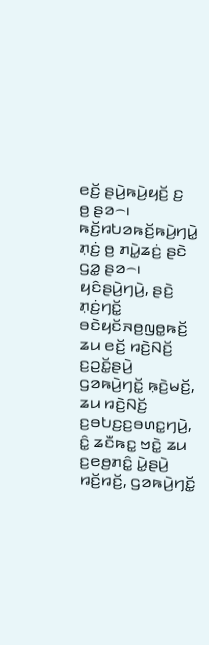ꤕꤢꤩ꤬ ꤔꤣꤧ꤬ꤒꤣꤧ꤬ꤟꤢꤩ꤬ ꤢ꤬ ꤥ꤬ ꤔꤤ꤮꤯ ꤒꤢꤩ꤬ꤙꤝꤤꤒꤢꤩ꤬ꤒꤣꤧ꤬ꤚꤣꤧ꤭ ꤊ꤫ꤢꤦ꤬ ꤥ꤬ ꤊꤣꤧ꤭ꤘꤢꤦ꤬ ꤔꤢꤧ ꤞꤤ꤭ ꤔꤤ꤮꤯
ꤟꤢꤨꤔꤣꤧ꤬ꤚꤣꤧ꤬, ꤔꤢꤧ꤬ ꤊ꤫ꤢꤦ꤬ꤚꤢꤩ꤭ ꤋꤢꤧꤟꤢꤩꤏꤥ꤬ꤜꤥ꤭ꤒꤢꤩ꤬ ꤘꤣ ꤕꤢꤩ꤬ ꤙꤢꤧ꤬ꤡꤢꤩ꤬ ꤢ꤬ꤑꤢꤩ꤭ꤔꤣꤧ꤬ ꤞꤤꤒꤣꤧ꤬ꤚꤢꤩ꤭ ꤒ꤫ꤢꤧ꤬ꤗꤢꤩ꤬, ꤘꤣ ꤙꤢꤧ꤬ꤡꤢꤩ꤬ ꤢ꤬ꤋꤝꤢ꤬ꤢ꤬ꤋꤛꤢ꤭ꤚꤣꤧ꤬, ꤢꤨ꤭ ꤘꤢꤪꤒꤢ꤭ ꤠꤢꤧ꤭ ꤘꤣ ꤢ꤬ꤕꤥ꤬ꤊꤢꤨ꤭ ꤣꤧ꤭ꤔꤣꤧ꤬ ꤙꤢꤩ꤬ꤙꤢꤩ꤬, ꤞꤤꤒꤣꤧ꤬ꤚꤢꤩ꤭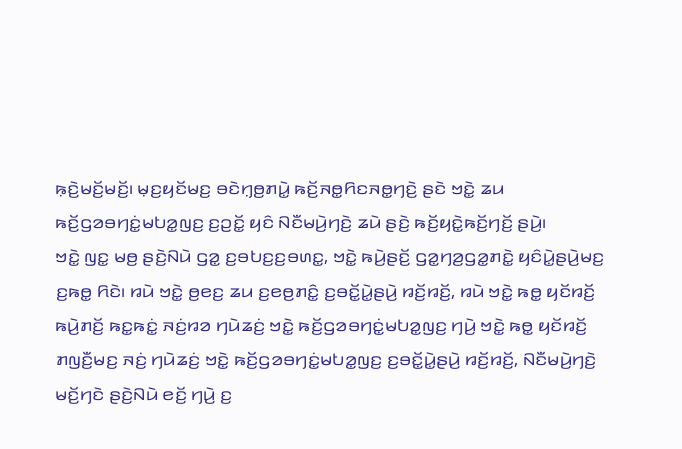ꤒ꤫ꤢꤧ꤬ꤗꤢꤩ꤬ꤗꤢꤩ꤬꤯ ꤗ꤫ꤢ꤬ꤟꤢꤩꤗꤢ꤬ ꤋꤢꤧꤚ꤫ꤥ꤬ꤊꤣꤧ꤭ ꤒꤢꤩ꤬ꤏꤥ꤭ꤖꤢꤏꤥ꤭ꤚꤢꤧ꤬ ꤔꤢꤧ ꤠꤢꤧ꤭ ꤘꤣ ꤒꤢꤩ꤬ꤞꤤꤋꤚꤢꤦ꤭ꤗꤝꤤ꤭ꤜꤢ꤬ ꤢ꤬ꤑꤢꤩ꤭ ꤟꤢꤨ ꤡꤢꤪꤗꤣꤧ꤬ꤚꤢꤧ꤬ ꤘꤣꤧ ꤔꤢꤧ꤬ ꤒꤢꤩ꤬ꤟꤢꤧ꤭ꤒꤢꤩ꤬ꤚꤢꤩ꤬ ꤔꤣꤧ꤬꤯
ꤠꤢꤧ꤭ ꤜꤢ꤭ ꤗꤥ꤬ ꤔꤢꤧ꤬ꤡꤣꤧ ꤞꤤ꤭ ꤢ꤬ꤋꤝꤢ꤬ꤢ꤬ꤋꤛꤢ꤭, ꤠꤢꤧ꤭ ꤒꤣꤧ꤬ꤔꤢꤩ꤬ ꤞꤤ꤭ꤚꤤ꤬ꤞꤤ꤭ꤊꤢꤧ꤭ ꤟꤢꤨꤣꤧ꤭ꤔꤣꤧ꤬ꤗꤢ꤬ ꤢ꤬ꤒꤥ꤭ ꤖꤢꤧ꤯ ꤙꤣꤧ ꤠꤢꤧ꤭ ꤥ꤬ꤕꤢ꤬ ꤘꤣ ꤢ꤬ꤕꤥ꤬ꤊꤢꤨ꤭ ꤢ꤬ꤋꤢꤩ꤭ꤣꤧ꤭ꤔꤣꤧ꤬ ꤙꤢꤩ꤬ꤙꤢꤩ꤬, ꤙꤣꤧ ꤠꤢꤧ꤭ ꤒꤥ꤭ ꤟꤢꤩꤙꤢꤩ꤬ ꤒꤣꤧ꤬ꤊꤢꤩ꤬ ꤒꤢ꤭ꤒꤢꤦ꤭ ꤏꤢꤦ꤬ꤙꤤ ꤚꤣꤧꤘꤢꤦ꤬ ꤠꤢꤧ꤭ ꤒꤢꤩ꤬ꤞꤤꤋꤚꤢꤦ꤭ꤗꤝꤤ꤭ꤜꤢ꤬ ꤚꤣꤧ꤬ ꤠꤢꤧ꤭ ꤒꤥ꤭ ꤟꤢꤩꤙꤢꤩ꤬ ꤊꤜꤢꤪ꤬ꤗꤢ꤬ ꤏꤢꤦ꤬ ꤚꤣꤧꤘꤢꤦ꤬ ꤠꤢꤧ꤭ ꤒꤢꤩ꤬ꤞꤤꤋꤚꤢꤦ꤭ꤗꤝꤤ꤭ꤜꤢ꤬ ꤢ꤬ꤋꤢꤩ꤭ꤣꤧ꤭ꤔꤣꤧ꤬ ꤙꤢꤩ꤬ꤙꤢꤩ꤬, ꤡꤢꤪꤗꤣꤧ꤬ꤚꤢꤧ꤬ ꤗꤢꤩ꤬ꤚꤢꤧ ꤔꤢꤧ꤬ꤡꤣꤧ ꤕꤢꤩ꤬ ꤚꤣꤧ꤬ ꤢ꤬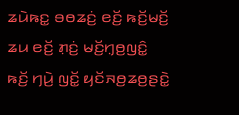ꤘꤣꤧꤒꤢ꤭ ꤋꤥꤘꤢꤦ꤬ ꤕꤢꤩ꤬ ꤒꤢꤩ꤬ꤗꤢꤩ꤬ ꤘꤣ ꤕꤢꤩ꤬ ꤊ꤫ꤢꤦ꤬ ꤗꤢꤩ꤬ꤚ꤫ꤥ꤬ꤜꤢꤨ꤭ ꤒꤢꤩ꤬ ꤚꤣꤧ꤬ ꤜꤢꤩ꤭ ꤟꤢꤩꤏꤥ꤬ꤘꤥ꤬ꤔꤢꤧ꤭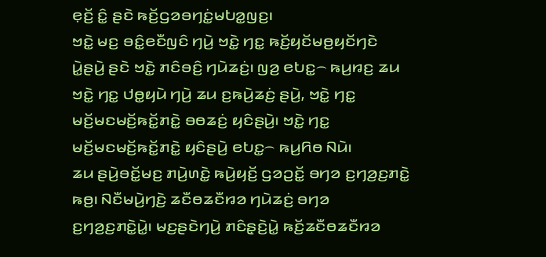ꤕ꤫ꤢꤩ꤬ ꤢꤨ꤭ ꤔꤢꤧ ꤒꤢꤩ꤬ꤞꤤꤋꤚꤢꤦ꤭ꤗꤝꤤ꤭ꤜꤢ꤬꤯
ꤠꤢꤧ꤭ ꤗꤢ꤬ ꤋꤢꤨ꤭ꤕꤢꤪꤜꤢꤨ ꤚꤣꤧ꤬ ꤠꤢꤧ꤭ ꤚꤢ꤭ ꤒꤢꤩ꤬ꤟꤢꤩꤗꤥ꤬ꤟꤢꤩꤚꤢꤧ ꤣꤧ꤭ꤔꤣꤧ꤬ ꤔꤢꤧ ꤠꤢꤧ꤭ ꤊꤢꤨꤋꤢꤨ꤬ ꤚꤣꤧꤘꤢꤦ꤬꤯ ꤜꤤ꤬ ꤕꤝꤢ꤭꤮ ꤒꤣ꤬ꤙꤢ꤬ ꤘꤣ ꤠꤢꤧ꤭ ꤚꤢ꤭ ꤓꤥ꤭ꤟꤣꤧ ꤚꤣꤧ꤬ ꤘꤣ ꤢ꤬ꤒꤣꤧ꤬ꤘꤢꤦ꤬ ꤔꤣꤧ꤬, ꤠꤢꤧ꤭ ꤚꤢ꤭ ꤗꤢꤩ꤬ꤗꤢꤗꤢꤩ꤬ꤒꤢꤩ꤭ꤊꤢꤧ꤭ ꤋꤥꤘꤢꤦ꤬ ꤟꤢꤨꤔꤣꤧ꤬꤯ ꤠꤢꤧ꤭ ꤚꤢ꤭ ꤗꤢꤩ꤬ꤗꤢꤗꤢꤩ꤬ꤒꤢꤩ꤭ꤊꤢꤧ꤭ ꤟꤢꤨꤔꤣꤧ꤬ ꤕꤝꤢ꤭꤮ ꤒꤣ꤬ꤖꤥ ꤡꤣꤧ꤯
ꤘꤣ ꤔꤣꤧ꤬ꤋꤢꤩ꤭ꤗꤢ꤬ ꤊꤣꤧ꤬ꤛꤢꤧ꤭ ꤒꤣꤧ꤬ꤟꤢꤩ꤬ ꤞꤤꤑꤢꤩ꤭ ꤋꤚꤤ ꤢ꤬ꤚꤤ꤬ꤢ꤬ꤊꤢꤧ꤭ ꤒꤥ꤬꤯ ꤡꤢꤪꤗꤣꤧ꤬ꤚꤢꤧ꤬ ꤘꤢꤪꤥꤘꤢꤪꤙꤤ ꤚꤣꤧꤘꤢꤦ꤬ ꤋꤚꤤ ꤢ꤬ꤚꤤ꤬ꤢ꤬ꤊꤢꤧ꤭ꤣꤧ꤭꤯ ꤗꤢ꤬ꤔꤢꤧꤚꤣꤧ꤬ ꤊꤢꤨꤔ꤫ꤢꤧ꤬ꤣꤧ꤭ ꤒꤢꤩ꤬ꤘꤢꤪꤥꤘꤢꤪꤙꤤ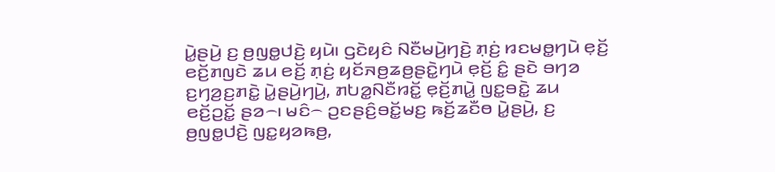ꤣꤧ꤭ꤔꤣꤧ꤬ ꤢ꤬ ꤥ꤬ꤜꤥ꤭ꤓꤢꤧ꤬ ꤟꤣꤧ꤯ ꤞꤢꤧꤟꤢꤨ ꤡꤢꤪꤗꤣꤧ꤬ꤚꤢꤧ꤬ ꤊ꤫ꤢꤦ꤬ ꤙꤢꤗꤥ꤭ꤚꤣꤧ ꤕ꤫ꤢꤩ꤬ ꤕꤢꤩ꤬ꤊꤜꤢꤧ ꤘꤣ ꤕꤢꤩ꤬ ꤊ꤫ꤢꤦ꤬ ꤟꤢꤩꤏꤥ꤬ꤘꤥ꤬ꤔꤢꤧ꤭ꤚꤣꤧ ꤕ꤫ꤢꤩ꤬ ꤢꤨ꤭ ꤔꤢꤧ ꤋꤚꤤ ꤢ꤬ꤚꤤ꤬ꤢ꤬ꤊꤢꤧ꤭ ꤣꤧ꤭ꤔꤣꤧ꤬ꤚꤣꤧ꤬, ꤊꤝꤤ꤭ꤡꤢꤪꤙꤢꤩ꤭ ꤕ꤫ꤢꤩ꤬ꤊꤣꤧ꤭ ꤜꤢ꤭ꤋꤢꤧ꤭ ꤘꤣ ꤕꤢꤩ꤬ꤑꤢꤩ꤭ ꤔꤤ꤮꤯ ꤗꤢꤨ꤮ ꤑꤢꤔꤢꤨ꤬ꤋꤢꤩ꤭ꤗꤢ꤬ ꤒꤢꤩ꤬ꤘꤢꤪꤥ ꤣꤧ꤭ꤔꤣꤧ꤬, ꤢ꤬ ꤥ꤬ꤜꤥ꤭ꤓꤢꤧ꤬ ꤜꤢ꤭ꤟꤤꤒꤥ꤬,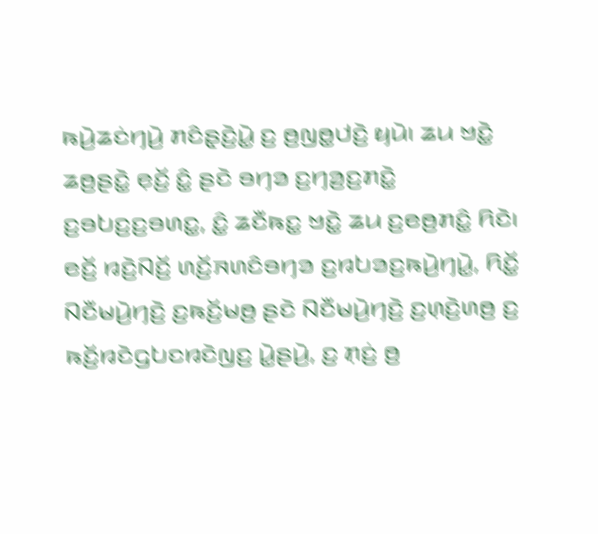ꤒꤣꤧ꤬ꤘꤢꤦꤚꤣꤧ꤬ ꤊꤢꤨꤔ꤫ꤢꤧ꤬ꤣꤧ꤭ ꤢ꤬ ꤥ꤬ꤜꤥ꤭ꤓꤢꤧ꤬ ꤟꤣꤧ꤯ ꤘꤣ ꤠꤢꤧ꤭ ꤘꤥ꤬ꤔꤢꤧ꤭ ꤕ꤫ꤢꤩ꤬ ꤢꤨ꤭ ꤔꤢꤧ ꤋꤚꤤ ꤢ꤬ꤚꤤ꤬ꤢ꤬ꤊꤢꤧ꤭ ꤢ꤬ꤋꤝꤢ꤬ꤢ꤬ꤋꤛꤢ꤭, ꤢꤨ꤭ ꤘꤢꤪꤒꤢ꤭ ꤠꤢꤧ꤭ ꤘꤣ ꤢ꤬ꤕꤥ꤬ꤊꤢꤨ꤭ ꤖꤢꤧ꤯
ꤕꤢꤩ꤬ ꤙꤢꤧ꤬ꤡꤢꤩ꤬ ꤛꤢꤩ꤬ꤏꤛꤢꤨꤋꤚꤤ ꤢ꤬ꤙꤝꤤꤢ꤬ꤒꤣꤧ꤬ꤚꤣꤧ꤭, ꤖꤢꤩ꤭ ꤡꤢꤪꤗꤣꤧ꤬ꤚꤢꤧ꤬ ꤢ꤬ꤒꤢꤩ꤬ꤗꤥ꤬ ꤔꤢꤧ ꤡꤢꤪꤗꤣꤧ꤬ꤚꤢꤧ꤬ ꤢ꤬ꤛ꤫ꤢꤧ꤬ꤛꤥ꤬ ꤢ꤬ ꤒꤢꤩ꤬ꤙꤢꤧꤞꤝꤢꤙꤢꤧꤜꤢ꤬ ꤣꤧ꤭ꤔꤣꤧ꤬, ꤢ꤬ ꤊ꤫ꤢꤦ꤬ ꤥ꤬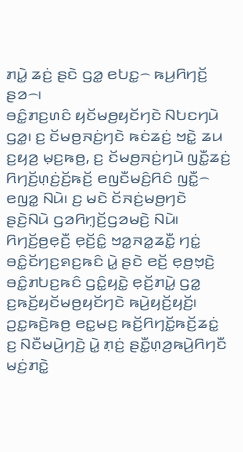ꤊꤣꤧ꤭ ꤘꤢꤦ꤬ ꤔꤢꤧ ꤞꤤ꤭ ꤕꤝꤢ꤭꤮ ꤒꤣ꤬ꤖꤚꤢꤩ꤬ ꤔꤤ꤮꤯
ꤋꤢꤨ꤭ꤊꤢ꤬ꤛꤢꤨ ꤟꤢꤩꤗꤥ꤬ꤟꤢꤩꤚꤢꤧ ꤡꤝꤢꤚꤣꤧ ꤞꤤ꤭꤯ ꤢ꤬ ꤢꤩꤗꤥ꤬ꤏꤢꤦ꤬ꤚꤢꤧ ꤒꤢꤦꤘꤢꤦ꤬ ꤠꤢꤧ꤭ ꤘꤣ ꤢ꤬ꤟꤤ꤬ ꤗ꤫ꤢ꤬ꤒꤥ꤬, ꤢ꤬ ꤢꤩꤗꤥ꤬ꤏꤢꤦ꤬ꤚꤣꤧ ꤜꤢꤪ꤭ꤘꤢꤦ꤬ ꤖꤚꤢꤩ꤬ꤛ꤫ꤢꤦ꤬ꤢꤩ꤬ꤒꤢꤩ꤬ ꤕꤜꤢꤪꤗꤢꤨ꤬ꤖꤢꤨ ꤜꤢꤪ꤭꤮ ꤕꤜꤤ꤭ ꤡꤣꤧ꤯ ꤢ꤬ ꤗꤢꤧ ꤢꤩꤏꤢꤦ꤬ꤗꤥ꤬ꤚꤢꤧ ꤔꤢꤧ꤬ꤡꤣꤧ ꤞꤤꤖꤚ꤫ꤢꤩ꤬ꤞꤤꤗꤢꤧ꤬ ꤡꤣꤧ꤯ ꤖꤚꤢꤩ꤬ꤥ꤬ꤕ꤫ꤢꤪ꤬ ꤕ꤫ꤢꤩ꤬ꤢꤨ꤭ ꤠꤤ꤭ꤏꤤ꤭ꤘꤢꤪ꤭ ꤚꤢꤦ꤭ ꤋꤢꤨ꤭ꤢꤩꤚꤢ꤬ꤎꤢ꤬ꤒꤢꤨ ꤣꤧ꤭ ꤔꤢꤧ ꤕꤢꤩ꤬ ꤕ꤫ꤥ꤬ꤠ꤫ꤢꤧ꤬ ꤋꤢꤨ꤭ꤊꤝꤢ꤬ꤒꤢꤨ ꤞꤢꤨ꤭ꤟꤢꤧ꤭ ꤕ꤫ꤢꤩ꤬ꤊꤣꤧ꤭ ꤞꤤ꤭ ꤢ꤬ꤒꤢꤩ꤬ꤟꤢꤩꤗꤥ꤬ꤟꤢꤩꤚꤢꤧ ꤒꤣꤧ꤬ꤟꤢꤩ꤬ꤟꤢꤩ꤬꤯
ꤑꤢ꤭ꤒꤢꤧ꤬ꤒꤥ꤬ ꤕꤢ꤭ꤗꤢ꤬ ꤒꤢꤩ꤬ꤖꤚꤢꤩ꤭ꤒꤢꤩ꤬ꤘꤢꤦ꤭ ꤢ꤬ ꤡꤢꤪꤗꤣꤧ꤬ꤚꤢꤧ꤬ ꤣꤧ꤭ ꤊ꤫ꤢꤦ꤬ ꤔꤢꤪ꤭ꤛ꤫ꤤ꤬ꤒꤣꤧ꤬ꤖꤚꤢꤪ ꤗꤢꤦ꤬ꤊꤢꤧ꤭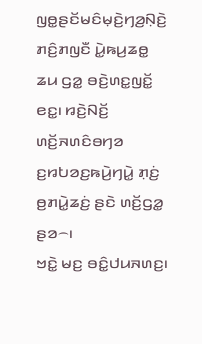ꤜꤥ꤭ꤔꤢꤩꤗꤢꤨꤗ꤫ꤢꤧ꤬ꤚꤤ꤬ꤡ꤫ꤢꤧ꤬ ꤊꤢꤨ꤬ꤊꤜꤢꤪ ꤣꤧ꤭ꤒꤣ꤬ꤘꤥ꤭ ꤘꤣ ꤞꤤ꤭ ꤋꤢꤧ꤬ꤛꤢ꤭ꤜꤢꤩ꤭ ꤕꤢ꤭꤯ ꤙꤢꤧ꤬ꤡꤢꤩ꤬ ꤛꤢꤩ꤬ꤏꤛꤢꤨꤋꤚꤤ ꤢ꤬ꤙꤝꤤꤢ꤬ꤒꤣꤧ꤬ꤚꤣꤧ꤭ ꤊ꤫ꤢꤦ꤬ ꤥ꤬ꤊꤣꤧ꤭ꤘꤢꤦ꤬ ꤔꤢꤧ ꤛꤢꤩ꤬ꤞꤤ꤭ ꤔꤤ꤮꤯
ꤠꤢꤧ꤭ ꤗꤢ꤬ ꤋꤢꤨ꤭ꤓꤣꤏꤛꤢ꤬꤯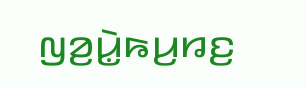ꤜꤤ꤬ꤣꤧ꤭ꤒꤣ꤬ꤙꤢ꤬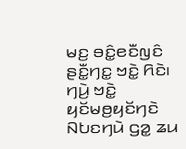ꤗꤢ꤬ ꤋꤢꤨ꤭ꤕꤢꤪꤜꤢꤨ ꤔꤢꤪ꤭ꤚꤢ꤭ ꤠꤢꤧ꤭ ꤖꤢꤧ꤯ ꤚꤣꤧ꤬ ꤠꤢꤧ꤭ ꤟꤢꤩꤗꤥ꤬ꤟꤢꤩꤚꤢꤧ ꤡꤝꤢꤚꤣꤧ ꤞꤤ꤭ ꤘꤣ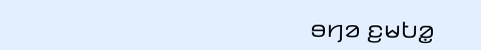ꤋꤚꤤ ꤢ꤬ꤗꤝꤤ꤭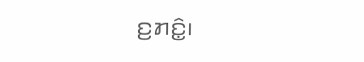ꤢ꤬ꤊꤢꤨ꤭꤯